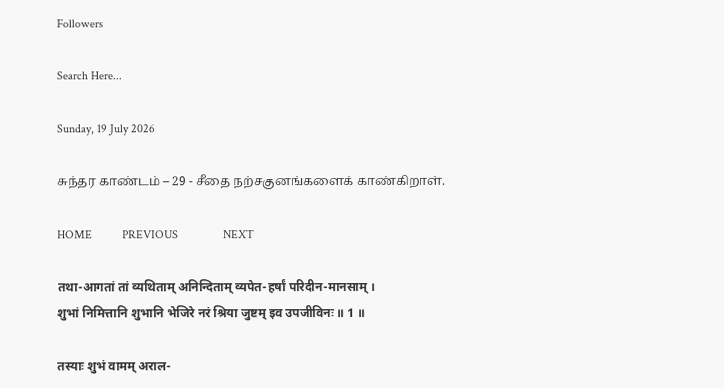Followers

Search Here...

Sunday, 19 July 2026

சுந்தர காண்டம் – 29 - சீதை நற்சகுனங்களைக் காண்கிறாள்.

HOME          PREVIOUS               NEXT

तथा-आगतां तां व्यथिताम् अनिन्दिताम् व्यपेत-हर्षां परिदीन-मानसाम् ।
शुभां निमित्तानि शुभानि भेजिरे नरं श्रिया जुष्टम् इव उपजीविनः ॥ 1 ॥

तस्याः शुभं वामम् अराल-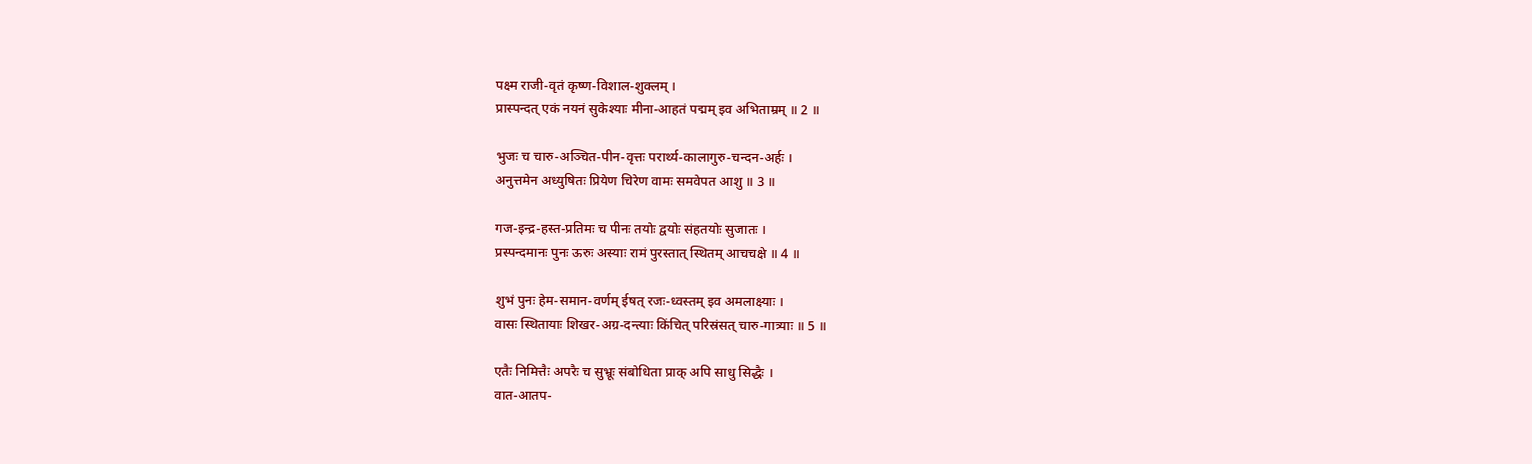पक्ष्म राजी-वृतं कृष्ण-विशाल-शुक्लम् ।
प्रास्पन्दत् एकं नयनं सुकेश्याः मीना-आहतं पद्मम् इव अभिताम्रम् ॥ 2 ॥

भुजः च चारु-अञ्चित-पीन-वृत्तः परार्थ्य-कालागुरु-चन्दन-अर्हः ।
अनुत्तमेन अध्युषितः प्रियेण चिरेण वामः समवेपत आशु ॥ 3 ॥

गज-इन्द्र-हस्त-प्रतिमः च पीनः तयोः द्वयोः संहतयोः सुजातः ।
प्रस्पन्दमानः पुनः ऊरुः अस्याः रामं पुरस्तात् स्थितम् आचचक्षे ॥ 4 ॥

शुभं पुनः हेम-समान-वर्णम् ईषत् रजः-ध्वस्तम् इव अमलाक्ष्याः ।
वासः स्थितायाः शिखर-अग्र-दन्त्याः किंचित् परिस्रंसत् चारु-गात्र्याः ॥ 5 ॥

एतैः निमित्तैः अपरैः च सुभ्रूः संबोधिता प्राक् अपि साधु सिद्धैः ।
वात-आतप-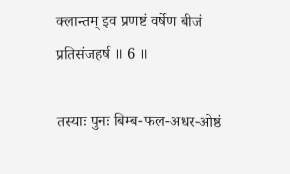क्लान्तम् इव प्रणष्टं वर्षेण बीजं प्रतिसंजहर्ष ॥ 6 ॥

तस्याः पुनः बिम्ब-फल-अधर-ओष्ठं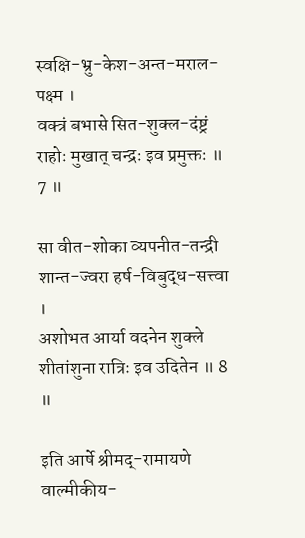स्वक्षि-भ्रु-केश-अन्त-मराल-पक्ष्म ।
वक्त्रं बभासे सित-शुक्ल-दंष्ट्रं राहोः मुखात् चन्द्रः इव प्रमुक्तः ॥ 7 ॥

सा वीत-शोका व्यपनीत-तन्द्री शान्त-ज्वरा हर्ष-विबुद्ध-सत्त्वा ।
अशोभत आर्या वदनेन शुक्ले शीतांशुना रात्रिः इव उदितेन ॥ 8 ॥

इति आर्षे श्रीमद्-रामायणे वाल्मीकीय-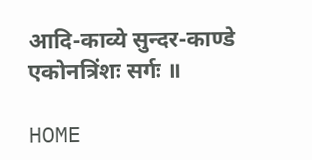आदि-काव्ये सुन्दर-काण्डे एकोनत्रिंशः सर्गः ॥

HOME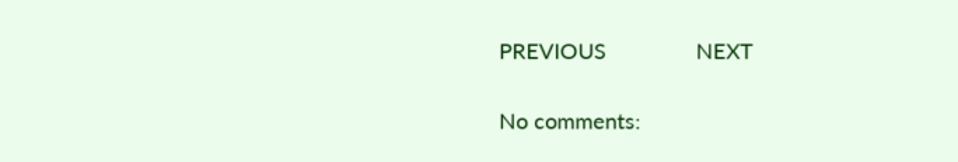PREVIOUS               NEXT

No comments: